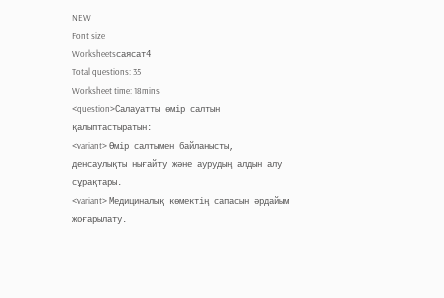NEW
Font size
Worksheetsсаясат4
Total questions: 35
Worksheet time: 18mins
<question>Салауатты өмір салтын қалыптастыратын:
<variant> Өмір салтымен байланысты, денсаулықты нығайту және аурудың алдын алу сұрақтары.
<variant> Медициналық көмектің сапасын әрдайым жоғарылату.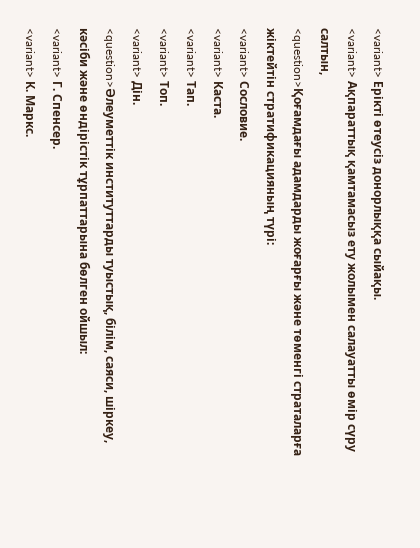<variant> Ерікті өтеусіз донорлыққа сыйақы.
<variant> Ақпараттық қамтамасыз ету жолымен салауатты өмір сүру салтын,
<question>Қоғамдағы адамдарды жоғарғы және төменгі страталарға жіктейтін стратификацияның түрі:
<variant> Сословие.
<variant> Каста.
<variant> Тап.
<variant> Топ.
<variant> Дін.
<question>Әлеуметтік институттарды туыстық, білім, саяси, шіркеу, кәсіби және өндірістік тұрпаттарына бөлген ойшыл:
<variant> Г. Спенсер.
<variant> К. Маркс.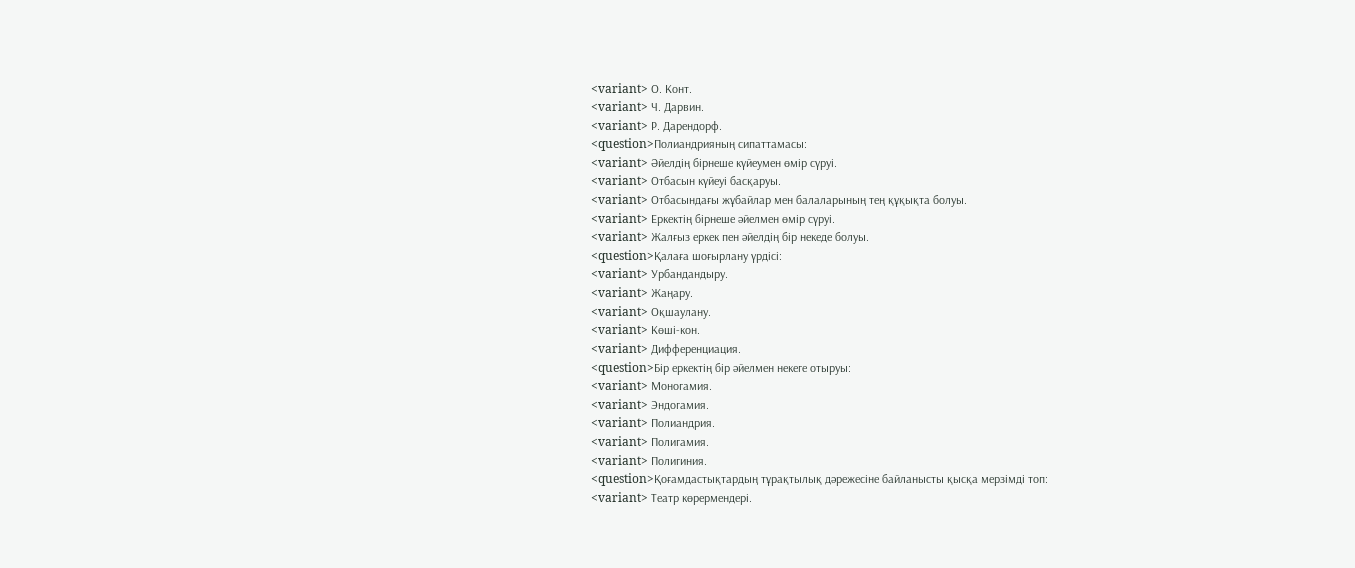<variant> О. Конт.
<variant> Ч. Дарвин.
<variant> Р. Дарендорф.
<question>Полиандрияның сипаттамасы:
<variant> Әйелдің бірнеше күйеумен өмір сүруі.
<variant> Отбасын күйеуі басқаруы.
<variant> Отбасындағы жұбайлар мен балаларының тең құқықта болуы.
<variant> Еркектің бірнеше әйелмен өмір сүруі.
<variant> Жалғыз еркек пен әйелдің бір некеде болуы.
<question>Қалаға шоғырлану үрдісі:
<variant> Урбандандыру.
<variant> Жаңару.
<variant> Оқшаулану.
<variant> Көші-кон.
<variant> Дифференциация.
<question>Бір еркектің бір әйелмен некеге отыруы:
<variant> Моногамия.
<variant> Эндогамия.
<variant> Полиандрия.
<variant> Полигамия.
<variant> Полигиния.
<question>Қоғамдастықтардың тұрақтылық дәрежесіне байланысты қысқа мерзімді топ:
<variant> Театр көрермендері.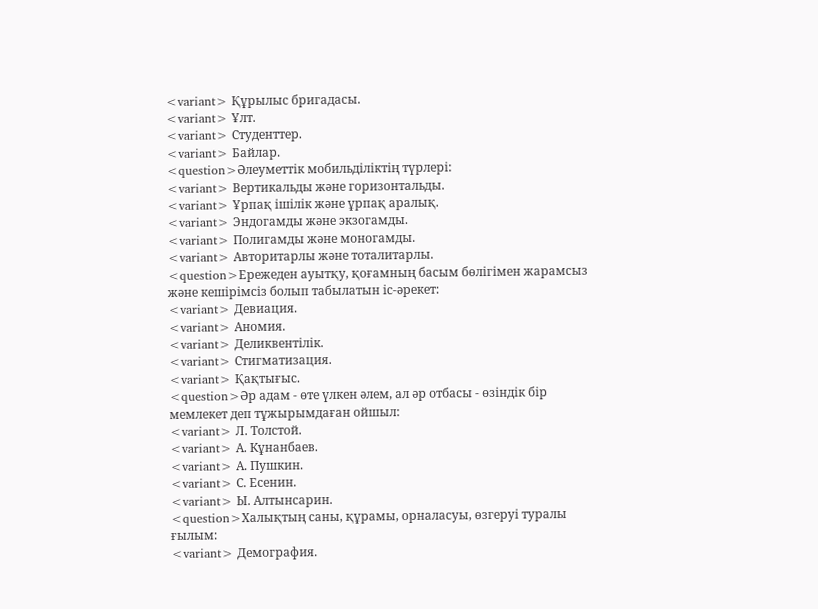<variant> Құрылыс бригадасы.
<variant> Ұлт.
<variant> Студенттер.
<variant> Байлар.
<question>Әлеуметтік мобильділіктің түрлері:
<variant> Вертикальды және горизонтальды.
<variant> Ұрпақ ішілік және ұрпақ аралық.
<variant> Эндогамды және экзогамды.
<variant> Полигамды және моногамды.
<variant> Авторитарлы және тоталитарлы.
<question>Ережеден ауытқу, қоғамның басым бөлігімен жарамсыз және кешірімсіз болып табылатын іс-әрекет:
<variant> Девиация.
<variant> Аномия.
<variant> Деликвентілік.
<variant> Стигматизация.
<variant> Қақтығыс.
<question>Әр адам - өте үлкен әлем, ал әр отбасы - өзіндік бір мемлекет деп тұжырымдаған ойшыл:
<variant> Л. Толстой.
<variant> А. Кұнанбаев.
<variant> А. Пушкин.
<variant> С. Есенин.
<variant> Ы. Алтынсарин.
<question>Халықтың саны, құрамы, орналасуы, өзгеруі туралы ғылым:
<variant> Демография.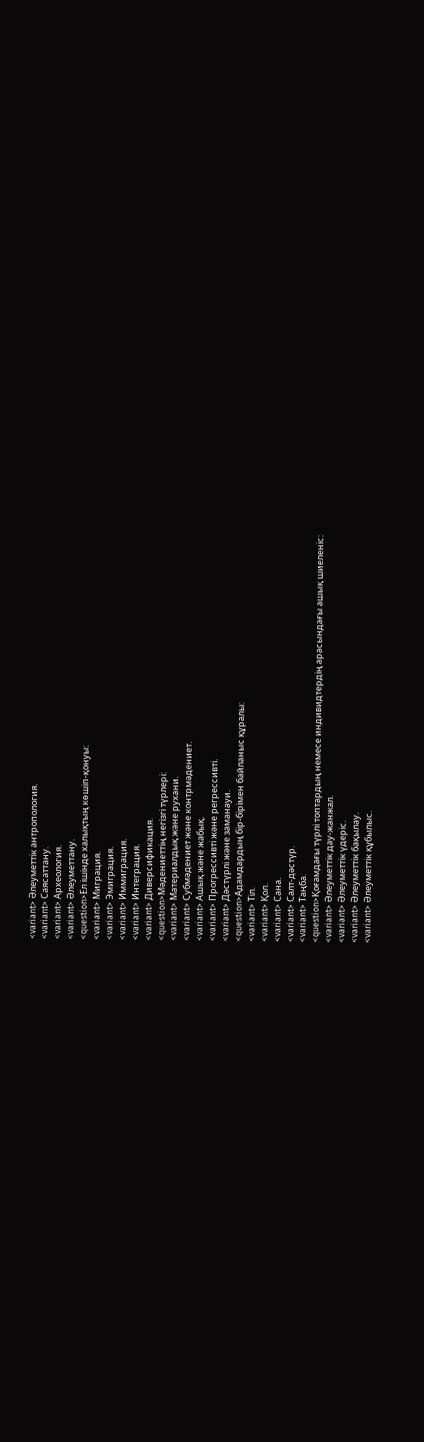<variant> Әлеуметтік антропология.
<variant> Саясаттану.
<variant> Археология.
<variant> Әлеуметтану.
<question>Ел ішінде халықтың көшіп-қонуы:
<variant> Миграция.
<variant> Эмиграция.
<variant> Иммиграция.
<variant> Интеграция.
<variant> Диверсификация.
<question>Мәдениеттің негізгі түрлері:
<variant> Материалдық және рухани.
<variant> Субмәдениет және контрмәдениет.
<variant> Ашық және жабық.
<variant> Прогрессивті және регрессивті.
<variant> Дәстүрлі және заманауи.
<question>Адамдардың бір-бірімен байланыс құралы:
<variant> Тіл.
<variant> Қол.
<variant> Сана.
<variant> Салт-дәстүр.
<variant> Таңба.
<question>Қоғамдағы түрлі топтардың немесе индивидтердің арасындағы ашық шиеленіс:
<variant> Әлеуметтік дау-жанжал.
<variant> Әлеуметтік үдеріс.
<variant> Әлеуметтік бақылау.
<variant> Әлеуметтік құбылыс.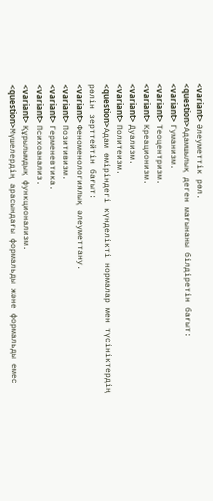<variant> Әлеуметтік рөл.
<question>Адамшылық деген мағынаны білдіретін бағыт:
<variant> Гуманизм.
<variant> Теоцентризм.
<variant> Креационизм.
<variant> Дуализм.
<variant> Политеизм.
<question>Адам өміріндегі күнделікті нормалар мен түсініктердің рөлін зерттейтін бағыт:
<variant> Феноменологиялық әлеуметтану.
<variant> Позитивизм.
<variant> Герменевтика.
<variant> Психоанализ.
<variant> Құрылымдық функционализм.
<question>Мүшелердің арасындағы формальды және формальды емес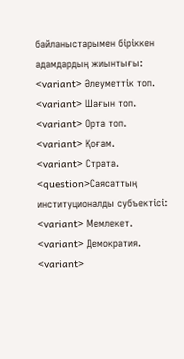байланыстарымен біріккен адамдардың жиынтығы:
<variant> Әлеуметтік топ.
<variant> Шағын топ.
<variant> Орта топ.
<variant> Қоғам.
<variant> Страта.
<question>Саясаттың институционалды субъектісі:
<variant> Мемлекет.
<variant> Демократия.
<variant>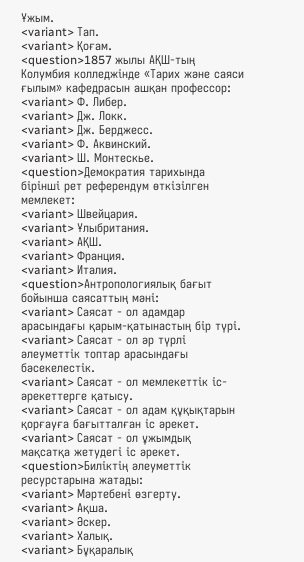Ұжым.
<variant> Тап.
<variant> Қоғам.
<question>1857 жылы АҚШ-тың Колумбия колледжінде «Тарих және саяси ғылым» кафедрасын ашқан профессор:
<variant> Ф. Либер.
<variant> Дж. Локк.
<variant> Дж. Берджесс.
<variant> Ф. Аквинский.
<variant> Ш. Монтескье.
<question>Демократия тарихында бірінші рет референдум өткізілген мемлекет:
<variant> Швейцария.
<variant> Ұлыбритания.
<variant> АҚШ.
<variant> Франция.
<variant> Италия.
<question>Антропологиялық бағыт бойынша саясаттың мәні:
<variant> Саясат - ол адамдар арасындағы қарым-қатынастың бір түрі.
<variant> Саясат - ол әр түрлі әлеуметтік топтар арасындағы бәсекелестік.
<variant> Саясат - ол мемлекеттік іс-әрекеттерге қатысу.
<variant> Саясат - ол адам құқықтарын қорғауға бағытталған іс әрекет.
<variant> Саясат - ол ұжымдық мақсатқа жетудегі іс әрекет.
<question>Биліктің әлеуметтік ресурстарына жатады:
<variant> Мәртебені өзгерту.
<variant> Ақша.
<variant> Әскер.
<variant> Халық.
<variant> Бұқаралық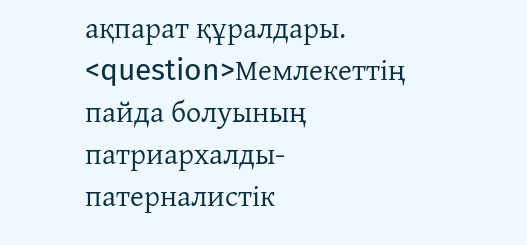ақпарат құралдары.
<question>Мемлекеттің пайда болуының патриархалды-патерналистік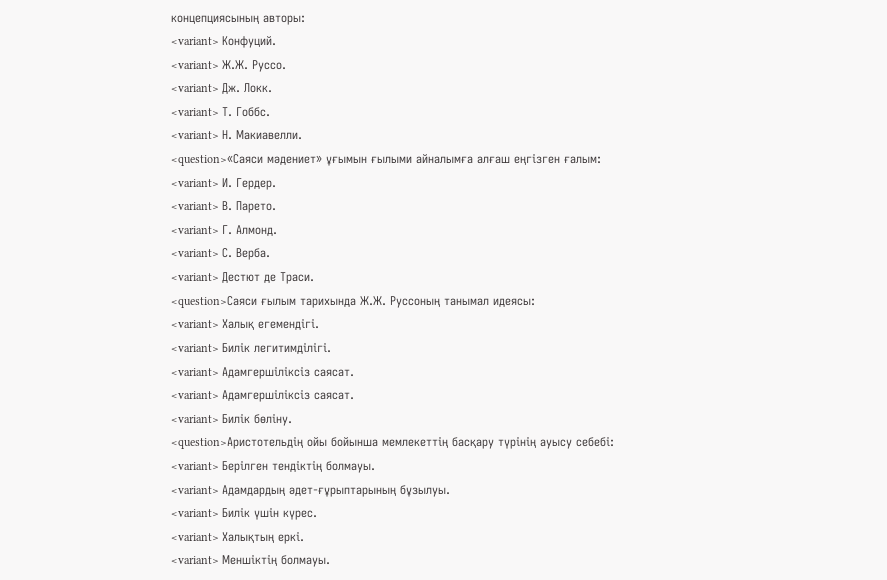концепциясының авторы:
<variant> Конфуций.
<variant> Ж.Ж. Руссо.
<variant> Дж. Локк.
<variant> Т. Гоббс.
<variant> Н. Макиавелли.
<question>«Саяси мәдениет» ұғымын ғылыми айналымға алғаш еңгізген ғалым:
<variant> И. Гердер.
<variant> В. Парето.
<variant> Г. Алмонд.
<variant> С. Верба.
<variant> Дестют де Траси.
<question>Саяси ғылым тарихында Ж.Ж. Руссоның танымал идеясы:
<variant> Халық егемендігі.
<variant> Билік легитимділігі.
<variant> Адамгершіліксіз саясат.
<variant> Адамгершіліксіз саясат.
<variant> Билік бөліну.
<question>Аристотельдің ойы бойынша мемлекеттің басқару түрінің ауысу себебі:
<variant> Берілген тендіктің болмауы.
<variant> Адамдардың әдет-ғұрыптарының бұзылуы.
<variant> Билік үшін күрес.
<variant> Халықтың еркі.
<variant> Меншіктің болмауы.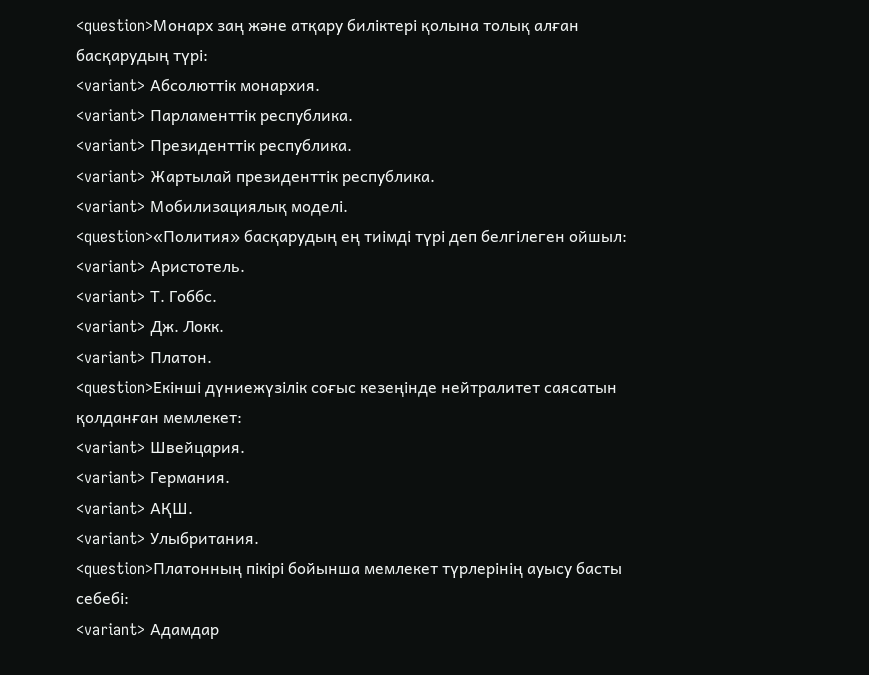<question>Монарх заң және атқару биліктері қолына толық алған басқарудың түрі:
<variant> Абсолюттік монархия.
<variant> Парламенттік республика.
<variant> Президенттік республика.
<variant> Жартылай президенттік республика.
<variant> Мобилизациялық моделі.
<question>«Полития» басқарудың ең тиімді түрі деп белгілеген ойшыл:
<variant> Аристотель.
<variant> Т. Гоббс.
<variant> Дж. Локк.
<variant> Платон.
<question>Екінші дүниежүзілік соғыс кезеңінде нейтралитет саясатын қолданған мемлекет:
<variant> Швейцария.
<variant> Германия.
<variant> АҚШ.
<variant> Улыбритания.
<question>Платонның пікірі бойынша мемлекет түрлерінің ауысу басты себебі:
<variant> Адамдар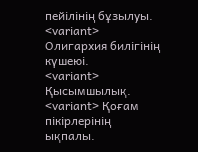пейілінің бұзылуы.
<variant> Олигархия билігінің күшеюі.
<variant> Қысымшылық.
<variant> Қоғам пікірлерінің ықпалы.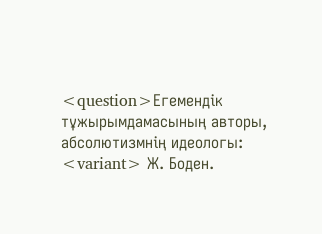<question>Егемендік тұжырымдамасының авторы, абсолютизмнің идеологы:
<variant> Ж. Боден.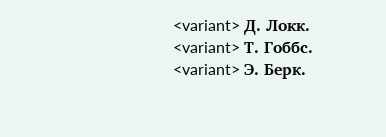<variant> Д. Локк.
<variant> Т. Гоббс.
<variant> Э. Берк.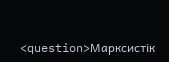<question>Марксистік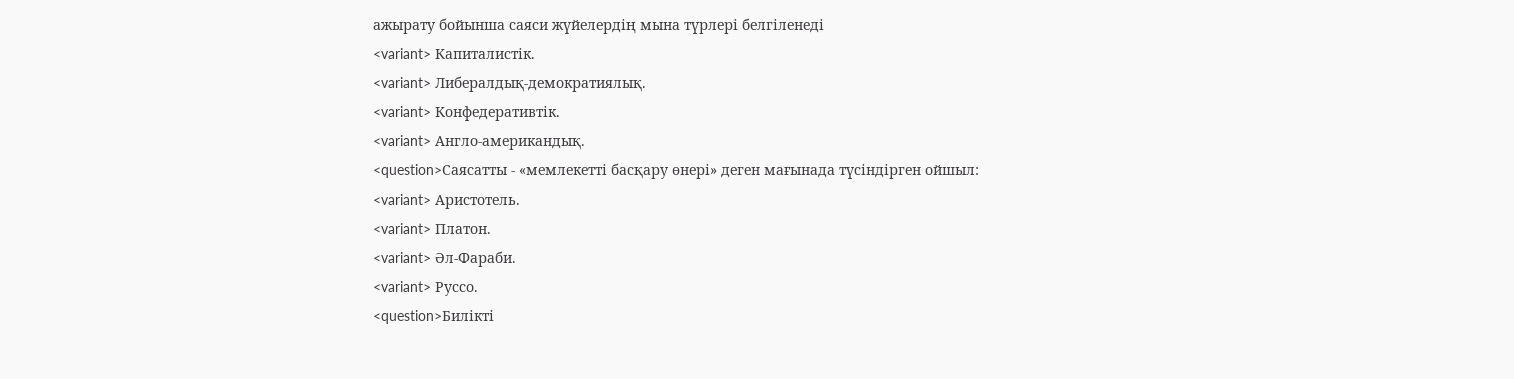ажырату бойынша саяси жүйелердің мына түрлері белгіленеді
<variant> Капиталистік.
<variant> Либералдық-демократиялық.
<variant> Конфедеративтік.
<variant> Англо-американдық.
<question>Саясатты - «мемлекетті басқару өнері» деген мағынада түсіндірген ойшыл:
<variant> Аристотель.
<variant> Платон.
<variant> Әл-Фараби.
<variant> Руссо.
<question>Билікті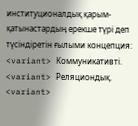институционалдық қарым-қатынастардың ерекше түрі деп түсіндіретін ғылыми концепция:
<variant> Коммуникативті.
<variant> Реляциондық.
<variant>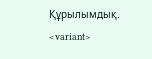Құрылымдық.
<variant>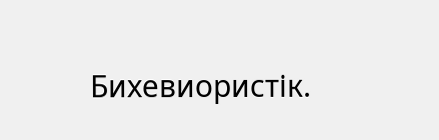Бихевиористік.